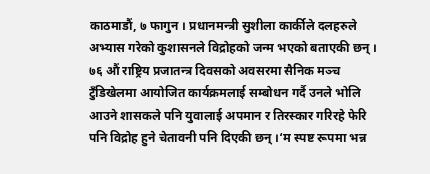काठमाडौं, ७ फागुन । प्रधानमन्त्री सुशीला कार्कीले दलहरुले अभ्यास गरेको कुशासनले विद्रोहको जन्म भएको बताएकी छन् । ७६ औं राष्ट्रिय प्रजातन्त्र दिवसको अवसरमा सैनिक मञ्च टुँडिखेलमा आयोजित कार्यक्रमलाई सम्बोधन गर्दै उनले भोलि आउने शासकले पनि युवालाई अपमान र तिरस्कार गरिरहे फेरि पनि विद्रोह हुने चेतावनी पनि दिएकी छन् ।‘म स्पष्ट रूपमा भन्न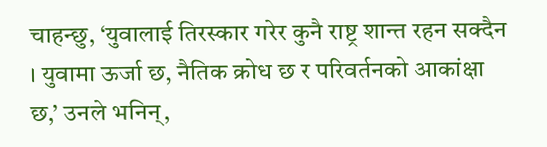चाहन्छु, ‘युवालाई तिरस्कार गरेर कुनै राष्ट्र शान्त रहन सक्दैन । युवामा ऊर्जा छ, नैतिक क्रोध छ र परिवर्तनको आकांक्षा छ,’ उनले भनिन्,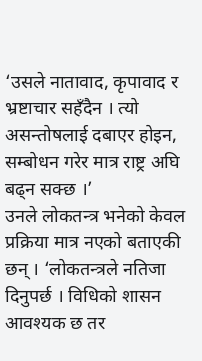‘उसले नातावाद, कृपावाद र भ्रष्टाचार सहँदैन । त्यो असन्तोषलाई दबाएर होइन, सम्बोधन गरेर मात्र राष्ट्र अघि बढ्न सक्छ ।’
उनले लोकतन्त्र भनेको केवल प्रक्रिया मात्र नएको बताएकी छन् । ‘लोकतन्त्रले नतिजा दिनुपर्छ । विधिको शासन आवश्यक छ तर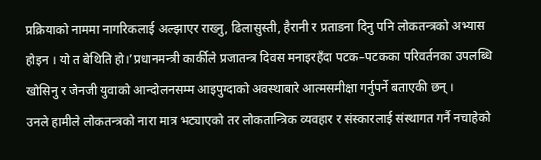प्रक्रियाको नाममा नागरिकलाई अल्झाएर राख्नु, ढिलासुस्ती, हैरानी र प्रताडना दिनु पनि लोकतन्त्रको अभ्यास होइन । यो त बेथिति हो।’प्रधानमन्त्री कार्कीले प्रजातन्त्र दिवस मनाइरहँदा पटक–पटकका परिवर्तनका उपलब्धि खोसिनु र जेनजी युवाको आन्दोलनसम्म आइपुग्दाको अवस्थाबारे आत्मसमीक्षा गर्नुपर्ने बताएकी छन् ।
उनले हामीले लोकतन्त्रको नारा मात्र भट्याएको तर लोकतान्त्रिक व्यवहार र संस्कारलाई संस्थागत गर्नै नचाहेको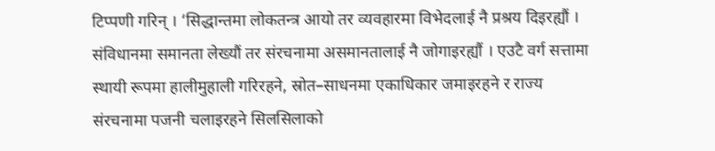टिप्पणी गरिन् । ‘सिद्धान्तमा लोकतन्त्र आयो तर व्यवहारमा विभेदलाई नै प्रश्रय दिइरह्यौं । संविधानमा समानता लेख्यौं तर संरचनामा असमानतालाई नै जोगाइरह्यौं । एउटै वर्ग सत्तामा स्थायी रूपमा हालीमुहाली गरिरहने, स्रोत–साधनमा एकाधिकार जमाइरहने र राज्य संरचनामा पजनी चलाइरहने सिलसिलाको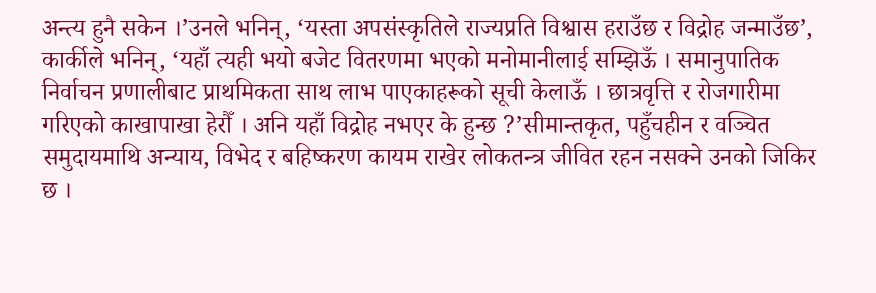अन्त्य हुनै सकेन ।’उनले भनिन्, ‘यस्ता अपसंस्कृतिले राज्यप्रति विश्वास हराउँछ र विद्रोह जन्माउँछ’, कार्कीले भनिन्, ‘यहाँ त्यही भयो बजेट वितरणमा भएको मनोमानीलाई सम्झिऊँ । समानुपातिक निर्वाचन प्रणालीबाट प्राथमिकता साथ लाभ पाएकाहरूको सूची केलाऊँ । छात्रवृत्ति र रोजगारीमा गरिएको काखापाखा हेरौँ । अनि यहाँ विद्रोह नभएर के हुन्छ ?’सीमान्तकृत, पहुँचहीन र वञ्चित समुदायमाथि अन्याय, विभेद र बहिष्करण कायम राखेर लोकतन्त्र जीवित रहन नसक्ने उनको जिकिर छ ।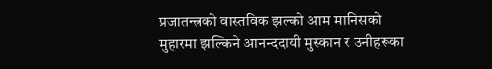प्रजातन्त्रको वास्तविक झल्को आम मानिसको मुहारमा झल्किने आनन्ददायी मुस्कान र उनीहरूका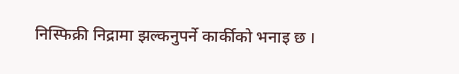निस्फिक्री निद्रामा झल्कनुपर्ने कार्कीको भनाइ छ ।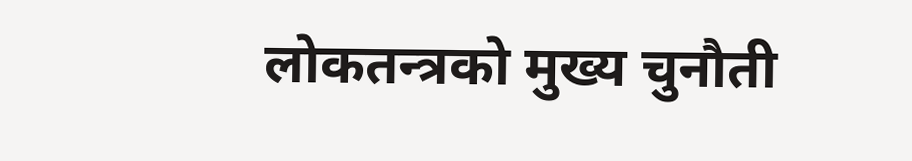लोकतन्त्रको मुख्य चुनौती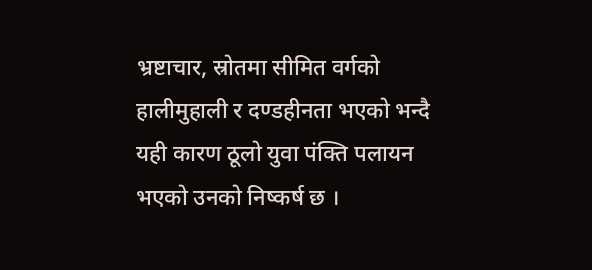भ्रष्टाचार, स्रोतमा सीमित वर्गको हालीमुहाली र दण्डहीनता भएको भन्दै यही कारण ठूलो युवा पंक्ति पलायन भएको उनको निष्कर्ष छ ।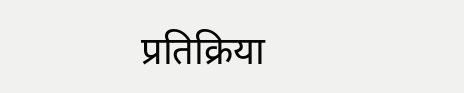प्रतिक्रिया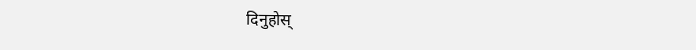दिनुहोस्